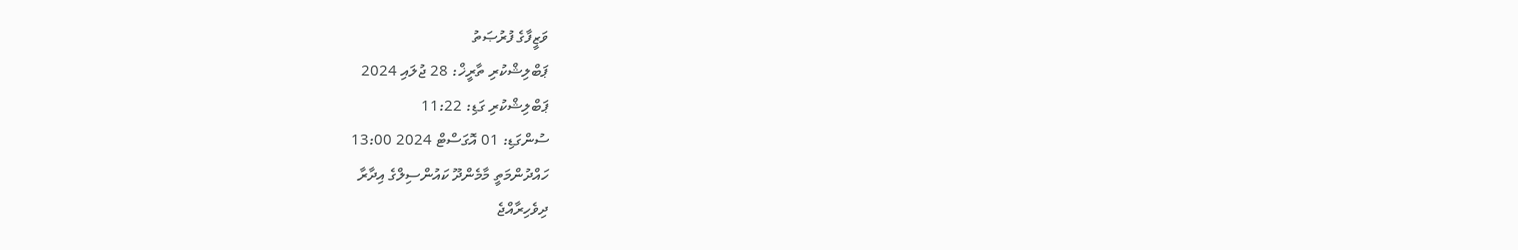ވަޒީފާގެ ފުރުޞަތު
ޕަބްލިޝްކުރި ތާރީޚް: 28 ޖުލައި 2024
ޕަބްލިޝްކުރި ގަޑި: 11:22
ސުންގަޑި: 01 އޮގަސްޓް 2024 13:00
ހައްދުންމަތީ މާމެންދޫ ކައުންސިލްގެ އިދާރާ
ދިވެހިރާއްޖެ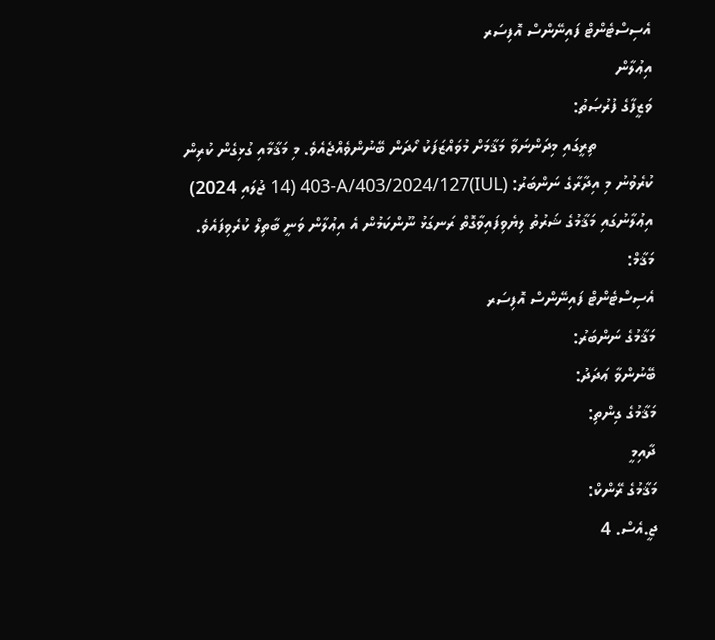އެސިސްޓެންޓް ފައިނޭންސް އޮފިސަރ
އިޢުލާން
ވަޒީފާގެ ފުރުޞަތު:
            ތިރީގައި މިދަންނަވާ މަޤާމަށް މުވައްޒަފަކު ހޯދަން ބޭނުންވެއްޖެއެވެ. މި މަޤާމާއި ގުޅިގެން ކުރިން ކުރެވުނު މި އިދާރާގެ ނަންބަރު: (IUL)403-A/403/2024/127 (14 ޖުލައި 2024) އިޢުލާނުގައި މަޤާމުގެ ޝަރުތު ލިޔެވިފައިވާގޮތް ރަނގަޅު ނޫންކަމުން އެ އިޢުލާން ވަނީ ބާތިލް ކުރެވިފައެވެ.
މަޤާމް:
އެސިސްޓެންޓް ފައިނޭންސް އޮފިސަރ
މަޤާމުގެ ނަންބަރު:
ބޭނުންވާ ޢަދަދު:
މަޤާމުގެ ގިންތި:
ދާއިމީ
މަޤާމުގެ ރޭންކް:
ޖީ.އެސް. 4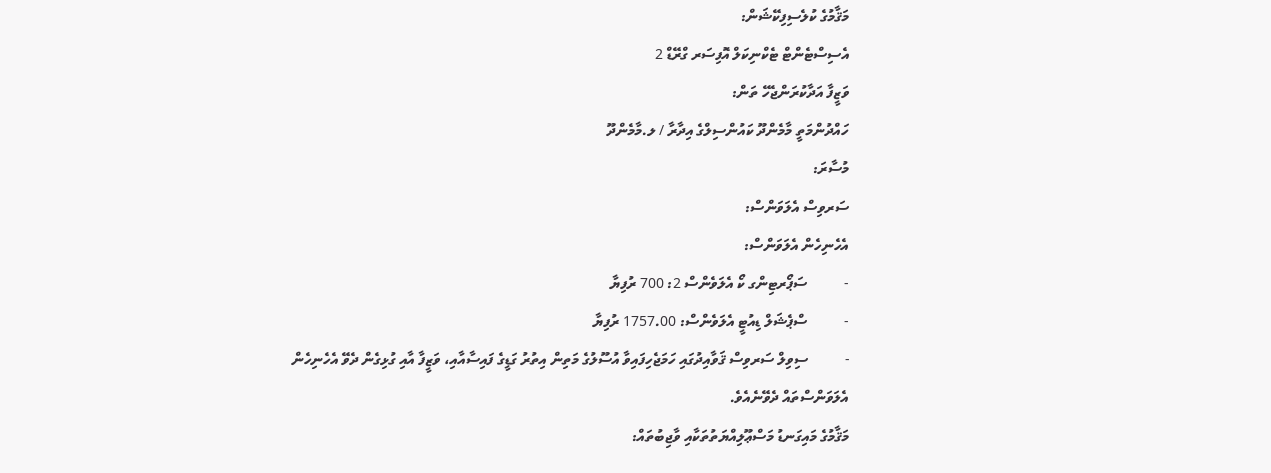މަޤާމުގެ ކުލެސިފިކޭޝަން:
އެސިސްޓެންޓް ޓެކްނިކަލް އޮފިސަރ ގްރޭޑް 2
ވަޒީފާ އަދާކުރަންޖެހޭ ތަން:
ހައްދުންމަތީ މާމެންދޫ ކައުންސިލްގެ އިދާރާ / ލ.މާމެންދޫ
މުސާރަ:
ސަރވިސް އެލަވަންސް:
އެހެނިހެން އެލަވަންސް:
-          ސަޕޯރޓިންގ ކޯ އެލަވެންސް 2: 700 ރުފިޔާ
-          ސްޕެޝަލް ޑިއުޓީ އެލަވެންސް: 1757.00 ރުފިޔާ
-          ސިވިލް ސަރވިސް ޤަވާއިދުގައި ހަމަޖެހިފައިވާ އުސޫލުގެ މަތިން އިތުރު ގަޑީގެ ފައިސާއާއި، ވަޒީފާ އާއި ގުޅިގެން ދެވޭ އެހެނިހެން އެލަވަންސްތައް ދެވޭނެއެވެ.
މަޤާމުގެ މައިގަނޑު މަސްޢޫލިއްޔަތުތަކާއި ވާޖިބުތައް: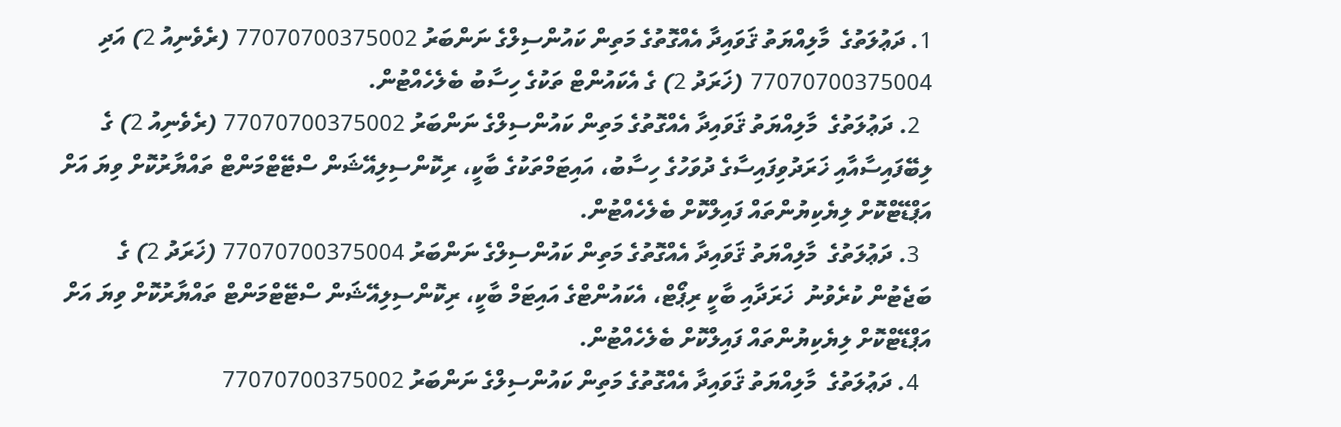1. ދަޢުލަތުގެ  މާލިއްޔަތު ޤަވައިދާ އެއްގޮތުގެ މަތިން ކައުންސިލްގެ ނަންބަރު 77070700375002 (ރެވެނިއު 2) އަދި 77070700375004 (ޚަރަދު 2) ގެ އެކައުންޓް ތަކުގެ ހިސާބު ބެލެހެއްޓުން.
  2. ދަޢުލަތުގެ  މާލިއްޔަތު ޤަވައިދާ އެއްގޮތުގެ މަތިން ކައުންސިލްގެ ނަންބަރު 77070700375002 (ރެވެނިއު 2) ގެ ލިބޭފައިސާއާއި ޚަރަދުވިފައިސާގެ ދުވަހުގެ ހިސާބު، އައިޓަމްތަކުގެ ބާކީ، ރިކޮންސިލިއޭޝަން ސްޓޭޓްމަންޓް ތައްޔާރުކޮށް ވިޔަ އަށް އަޕްޑޭޓްކޮށް ލިޔެކިޔުންތައް ފައިލްކޮށް ބެލެހެއްޓުން.
  3. ދަޢުލަތުގެ  މާލިއްޔަތު ޤަވައިދާ އެއްގޮތުގެ މަތިން ކައުންސިލްގެ ނަންބަރު 77070700375004 (ޚަރަދު 2) ގެ ބަޖެޓުން ކުރެވުނު  ޚަރަދާއި ބާކީ ރިޕޯޓް، އެކައުންޓްގެ އައިޓަމް ބާކީ، ރިކޮންސިލިއޭޝަން ސްޓޭޓްމަންޓް ތައްޔާރުކޮށް ވިޔަ އަށް އަޕްޑޭޓްކޮށް ލިޔެކިޔުންތައް ފައިލްކޮށް ބެލެހެއްޓުން.
  4. ދަޢުލަތުގެ  މާލިއްޔަތު ޤަވައިދާ އެއްގޮތުގެ މަތިން ކައުންސިލްގެ ނަންބަރު 77070700375002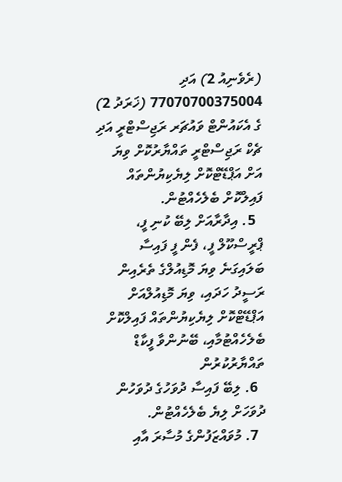(ރެވެނިއު 2) އަދި 77070700375004 (ޚަރަދު 2) ގެ އެކައުންޓް ވައުޗަރ ރަޖިސްޓްރީ އަދި ޗެކް ރަޖިސްޓްރީ ތައްޔާރުކޮށް ވިޔަ އަށް އަޕްޑޭޓްކޮށް ލިޔެކިޔުންތައް ފައިލްކޮށް ބެލެހެއްޓުން.
  5. އިދާރާއަށް ލިބޭ ކުނި ފީ، ޕްރީސްކޫލް ފީ، ފެން ފީ ފައިސާ ބަލައިގަނެ ވިޔަ މޮޑިއުލްގެ ތެރެއިން ރަސީދު ހަދައި، ވިޔަ މޮޑިއުލްއަށް އަޕްޑޭޓްކޮށް ލިޔެކިޔުންތައް ފައިލްކޮށް ބެލެހެއްޓުމާއި، ބޭނުންވާ ފީކާޑް ތައްޔާރުކުރުން
  6. ލިބޭ ފައިސާ ދުވަހުގެ ދުވަހުން ދުވަހަށް ލިޔެ ބެލެހެއްޓުން.
  7. މުވައްޒަފުންގެ މުސާރަ އާއި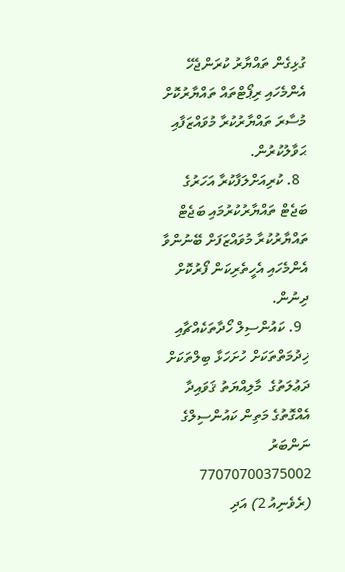ގުޅިގެން ތައްޔާރު ކުރަންޖެހޭ އެންމެހައި ރިޕޯޓްތައް ތައްޔާރުކޮށް މުސާރަ ތައްޔާރުކުރާ މުވައްޒަފާއި ޙަވާލުކުރުން.
  8. ކުރިއަށްލަފާކުރާ އަހަރުގެ ބަޖެޓް ތައްޔާރުކުރުމައި ބަޖެޓް ތައްޔާރުކުރާ މުވައްޒަފަށް ބޭނުންވާ އެންމެހައި އެހީތެރިކަން ފޯރުކޮށް ދިނުން.
  9. ކައުންސިލް ހޯދާތަކެއްޗާއި ޚިދުމަތްތަކަށް ހުށަހަޅާ ބިލްތަކަށް ދަޢުލަތުގެ  މާލިއްޔަތު ޤަވައިދާ އެއްގޮތުގެ މަތިން ކައުންސިލްގެ ނަންބަރު 77070700375002 (ރެވެނިއު 2) އަދި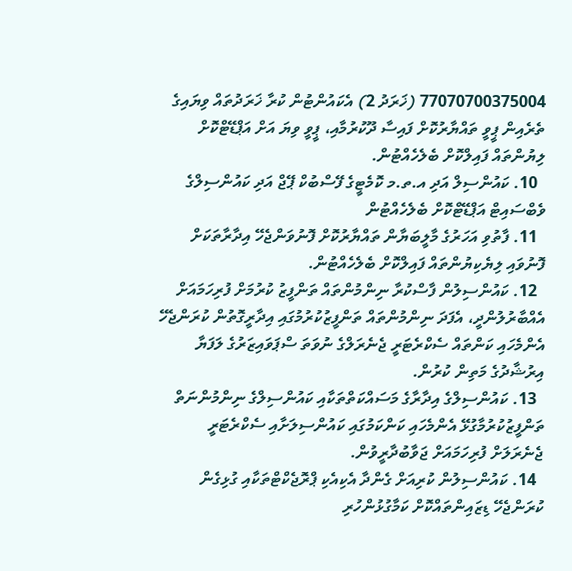77070700375004 (ޚަރަދު 2) އެކައުންޓުން ކުރާ ޚަރަދުތައް ވިޔައިގެ ތެރެއިން ޕީވީ ތައްޔާރުކޮށް ފައިސާ ދޫކުރުމާއި، ޕީވީ ވިޔަ އަށް އަޕްޑޭޓްކޮށް ލިޔުންތައް ފައިލްކޮށް ބެލެހެއްޓުން.
  10. ކައުންސިލް އަދި އ.ތ.މ ކޮމެޓީގެ ފޭސްބުކް ޕޭޖް އަދި ކައުންސިލްގެ ވެބްސައިޓް އަޕްޑޭޓްކޮށް ބެލެހެއްޓުން
  11. ފާތުވި އަހަރުގެ މާލީބަޔާން ތައްޔާރުކޮށް ފޮނުވަންޖެހޭ އިދާރާތަކަށް ފޮނުވައި ލިޔެކިޔުންތައް ފައިލްކޮށް ބެލެހެއްޓުން.
  12. ކައުންސިލުން ފާސްކުރާ ނިންމުންތައް ތަންފީޒު ކުރުމަށް ފުރިހަމައަށް އެއްބާރުލުންދީ، އެފަދަ ނިންމުންތައް ތަންފީޒުކުރުމުގައި އިދާރީގޮތުން ކުރަންޖެހޭ އެންމެހައި ކަންތައް ސެކްރެޓަރީ ޖެނެރަލްގެ ނުވަތަ ސްޕަވައިޒަރުގެ ލަފަޔާ އިރުޝާދުގެ މަތިން ކުރުން.
  13. ކައުންސިލްގެ އިދާރާގެ މަސައްކަތްތަކާއި ކައުންސިލްގެ ނިންމުންނަތް ތަންފީޒުކުރުމާގުޅޭ އެންމެހައި ކަންކަމުގައި ކައުންސިލަށާއި ސެކްރެޓަރީ ޖެނެރަލަށް ފުރިހަމައަށް ޖަވާބުދާރީވުން.
  14. ކައުންސިލުން ކުރިއަށް ގެންދާ އެކިއެކި ޕްރޮޖެކްޓްތަކާއި ގުޅިގެން ކުރަންޖެހޭ ޑިޒައިންތައްކޮށް ކަމާގުޅުންހުރި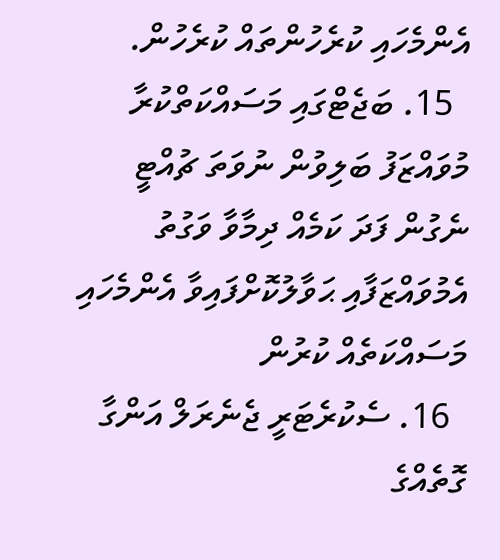އެންމެހައި ކުރެހުންތައް ކުރެހުން.
  15. ބަޖެޓްގައި މަސައްކަތްކުރާ މުވައްޒަފު ބަލިވުން ނުވަތަ ޗުއްޓީ ނެގުން ފަދަ ކަމެއް ދިމާވާ ވަގުތު އެމުވައްޒަފާއި ޙަވާލުކޮށްފައިވާ އެންމެހައި މަސައްކަތެއް ކުރުން
  16. ސެކުރެޓަރީ ޖެނެރަލް އަންގާ ގޮތެއްގެ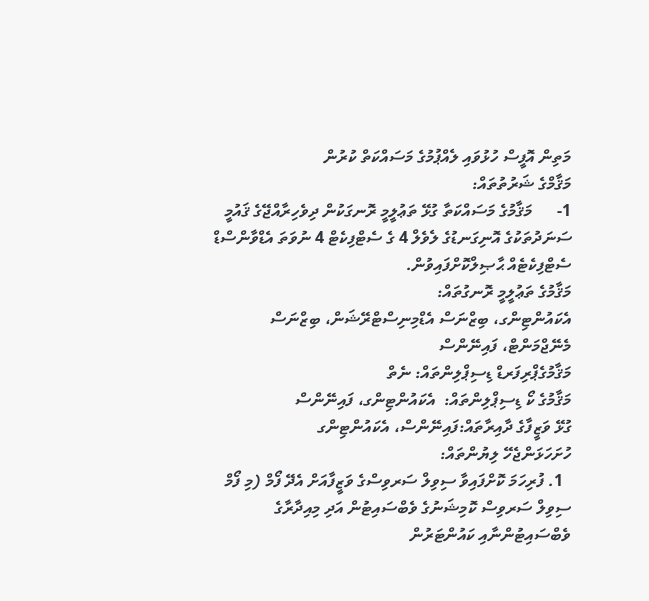މަތިން އޮފީސް ހުޅުވައި ލެއްޕުމުގެ މަސައްކަތް ކުރުން
މަޤާމްގެ ޝަރުތުތައް:
1-      މަޤާމުގެ މަސައްކަތާ ގުޅޭ ތަޢުލީމީ ރޮނގަކުން ދިވެހިރާއްޖޭގެ ޤައުމީ ސަނަދުތަކުގެ އޮނިގަނޑުގެ ލެވެލް 4 ގެ ސެޓްފިކެޓް 4 ނުވަތަ އެޑްވާންސްޑް ސެޓްފިކެޓެއް ޙާޞިލްކޮށްފައިވުން.
މަޤާމުގެ ތަޢުލީމީ ރޮނގުތައް:
އެކައުންޓިންގ، ބިޒްނަސް އެޑްމިނިސްޓްރޭޝަން، ބިޒްނަސް މެނޭޖްމަންޓް، ފައިނޭންސް
މަޤާމުގެޕްރިފަރޑް ޑިސިޕްލިންތައް: ނެތް
މަޤާމުގެ ކޯ ޑިސިޕްލިންތައް:  އެކައުންޓިންގ، ފައިނޭންސް
ގުޅޭ ވަޒީފާގެ ދާއިރާތައް:ފައިނޭންސް، އެކައުންޓިންގ
ހުށަހަޅަންޖެހޭ ލިޔުންތައް:
  1. ފުރިހަމަ ކޮށްފައިވާ ސިވިލް ސަރވިސްގެ ވަޒީފާއަށް އެދޭ ފޯމް (މި ފޯމް ސިވިލް ސަރވިސް ކޮމިޝަނުގެ ވެބްސައިޓުން އަދި މިއިދާރާގެ ވެބްސައިޓުންނާއި ކައުންޓަރުން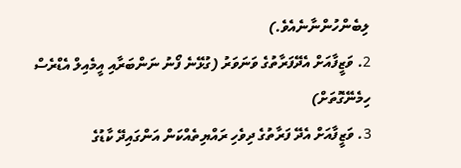ލިބެންހުންނާނެއެވެ.)
2. ވަޒީފާއަށް އެދޭފަރާތުގެ ވަނަވަރު (ގުޅޭނެ ފޯނު ނަންބަރާއި އީމެއިލް އެޑްރެސް ހިމެނޭގޮތަށް)
3. ވަޒީފާއަށް އެދޭ ފަރާތުގެ ދިވެހި ރައްޔިތެއްކަން އަންގައިދޭ ކާޑުގެ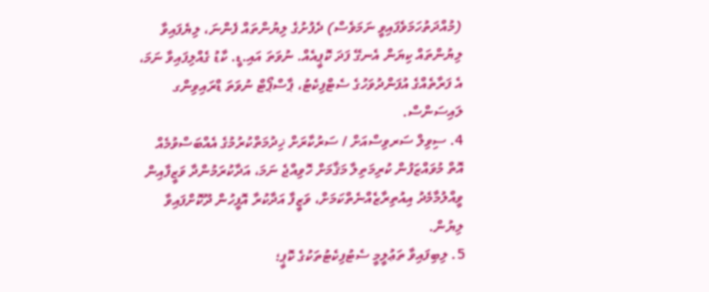(މުއްދަތުހަމަވެފައިވީ ނަމަވެސް) ދެފުށުގެ ލިޔުންތައް ފެންނަ، ލިޔެފައިވާ ލިޔުންތައް ކިޔަން އެނގޭ ފަދަ ކޮޕީއެއް. ނުވަތަ އައި.ޑީ. ކާޑު ގެއްލިފައިވާ ނަމަ، އެ ފަރާތެއްގެ އުފަންދުވަހުގެ ސެޓްފިކެޓު، ޕާސްޕޯޓް ނުވަތަ ޑްރައިވިންގ ލައިސަންސް.
4. ސިވިލް ސަރވިސްއަށް / ސަރުކާރަށް ޚިދުމަތްކުރުމުގެ އެއްބަސްވުމެއް އޮތް މުވައްޒަފުން ކުރިމަތިލާ މަޤާމަށް ހޮވިއްޖެ ނަމަ، އަދާކުރަމުންދާ ވަޒީފާއިން ވީއްލުމާމެދު އިއުތިރާޒެއްނެތްކަމަށް، ވަޒީފާ އަދާކުރާ އޮފީހުން ދޫކޮށްފައިވާ ލިޔުން.
5. ލިބިފައިވާ ތަޢުލީމީ ސެޓުފިކެޓުތަކުގެ ކޮޕީ؛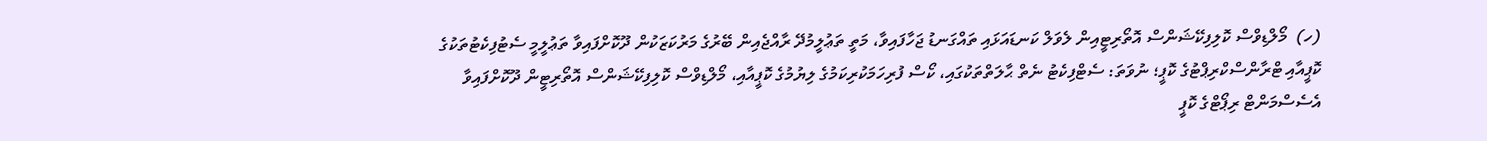(ހ)  މޯލްޑިވްސް ކޮލިފިކޭޝަންސް އޮތޯރިޓީއިން ލެވަލް ކަނޑައަޅައި ތައްގަނޑު ޖަހާފައިވާ، މަތީ ތަޢުލީމުދޭ ރާއްޖެއިން ބޭރުގެ މަރުކަޒަކުން ދޫކޮށްފައިވާ ތަޢުލީމީ ސެޓުފިކެޓުތަކުގެ ކޮޕީއާއި ޓްރާންސްކްރިޕްޓުގެ ކޮޕީ؛ ނުވަތަ: ސެޓްފިކެޓު ނެތް ޙާލަތްތަކުގައި، ކޯސް ފުރިހަމަކުރިކަމުގެ ލިޔުމުގެ ކޮޕީއާއި، މޯލްޑިވްސް ކޮލިފިކޭޝަންސް އޮތޯރިޓީން ދޫކޮށްފައިވާ އެސެސްމަންޓް ރިޕޯޓްގެ ކޮޕީ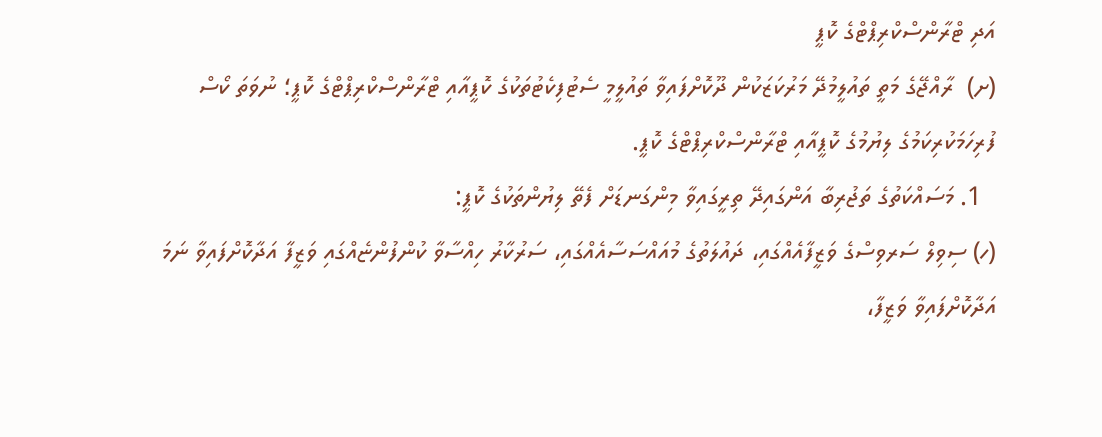އަދި ޓްރާންސްކްރިޕްޓްގެ ކޮޕީ
(ށ)  ރާއްޖޭގެ މަތީ ތައުލީމުދޭ މަރުކަޒަކުން ދޫކޮށްފައިވާ ތައުލީމީ ސެޓުފިކެޓުތަކުގެ ކޮޕީއާއި ޓްރާންސްކްރިޕްޓްގެ ކޮޕީ؛ ނުވަތަ ކޯސް ފުރިހަމަކުރިކަމުގެ ލިޔުމުގެ ކޮޕީއާއި ޓްރާންސްކްރިޕްޓްގެ ކޮޕީ.
  1. މަސައްކަތުގެ ތަޖުރިބާ އަންގައިދޭ ތިރީގައިވާ މިންގަނޑަށް ފެތޭ ލިޔުންތަކުގެ ކޮޕީ:
(ހ) ސިވިލް ސަރވިސްގެ ވަޒީފާއެއްގައި، ދައުލަތުގެ މުއައްސަސާއެއްގައި، ސަރުކާރު ހިއްސާވާ ކުންފުންޏެއްގައި ވަޒީފާ އަދާކޮށްފައިވާ ނަމަ އަދާކޮށްފައިވާ ވަޒީފާ،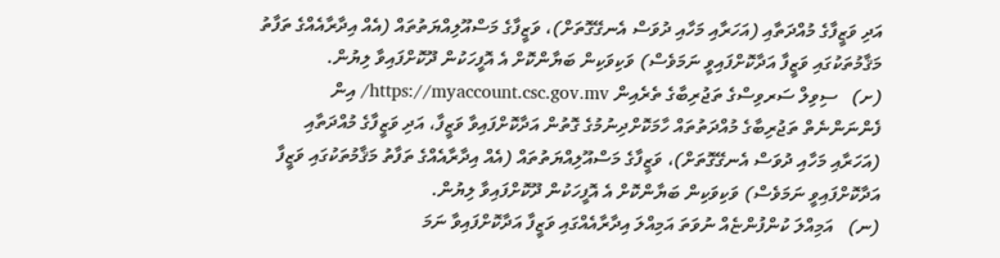އަދި ވަޒީފާގެ މުއްދަތާއި (އަހަރާއި މަހާއި ދުވަސް އެނގޭގޮތަށް)، ވަޒީފާގެ މަސްއޫލިއްޔަތުތައް (އެއް އިދާރާއެއްގެ ތަފާތު މަޤާމުތަކުގައި ވަޒީފާ އަދާކޮށްފައިވީ ނަމަވެސް) ވަކިވަކިން ބަޔާންކޮށް އެ އޮފީހަކުން ދޫކޮށްފައިވާ ލިޔުން.
(ށ)   ސިވިލް ސަރވިސްގެ ތަޖުރިބާގެ ތެރެއިން https://myaccount.csc.gov.mv/ އިން ފެންނަންނެތް ތަޖުރިބާގެ މުއްދަތުތައް ހާމަކޮށްދިނުމުގެ ގޮތުން އަދާކޮށްފައިވާ ވަޒީފާ، އަދި ވަޒީފާގެ މުއްދަތާއި (އަހަރާއި މަހާއި ދުވަސް އެނގޭގޮތަށް)، ވަޒީފާގެ މަސްއޫލިއްޔަތުތައް (އެއް އިދާރާއެއްގެ ތަފާތު މަޤާމުތަކުގައި ވަޒީފާ އަދާކޮށްފައިވީ ނަމަވެސް) ވަކިވަކިން ބަޔާންކޮށް އެ އޮފީހަކުން ދޫކޮށްފައިވާ ލިޔުން.
(ނ)   އަމިއްލަ ކުންފުންޏެއް ނުވަތަ އަމިއްލަ އިދާރާއެއްގައި ވަޒީފާ އަދާކޮށްފައިވާ ނަމަ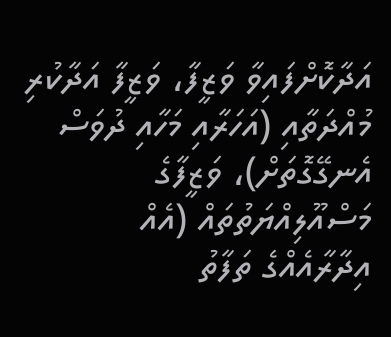އަދާކޮށްފައިވާ ވަޒީފާ، ވަޒީފާ އަދާކުރި މުއްދަތާއި (އަހަރާއި މަހާއި ދުވަސް އެނގޭގޮތަށް)، ވަޒީފާގެ މަސްއޫލިއްޔަތުތައް (އެއް އިދާރާއެއްގެ ތަފާތު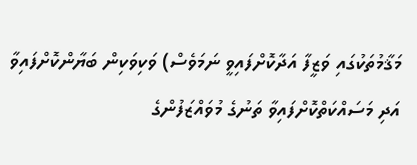މަޤާމުތަކުގައި ވަޒީފާ އަދާކޮށްފައިވީ ނަމަވެސް) ވަކިވަކިން ބަޔާންކޮށްފައިވާ އަދި މަސައްކަތްކޮށްފައިވާ ތަނުގެ މުވައްޒަފުންގެ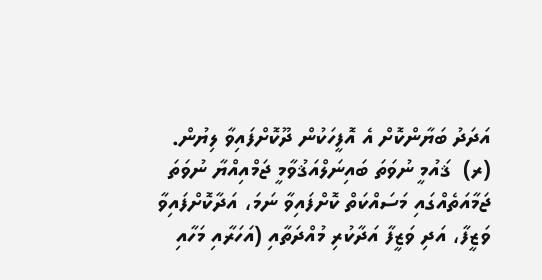އަދަދު ބަޔާންކޮށް އެ އޮފީހަކުން ދޫކޮށްފައިވާ ލިޔުން.
(ރ)  ޤައުމީ ނުވަތަ ބައިނަލްއަޤުވާމީ ޖަމްއިއްޔާ ނުވަތަ ޖަމާއަތެއްގައި މަސައްކަތް ކޮށްފައިވާ ނަމަ، އަދާކޮށްފައިވާ ވަޒީފާ، އަދި ވަޒީފާ އަދާކުރި މުއްދަތާއި (އަހަރާއި މަހާއި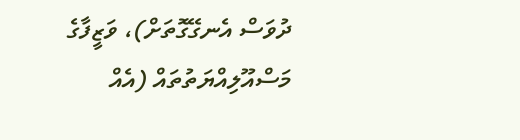ދުވަސް އެނގޭގޮތަށް)، ވަޒީފާގެ މަސްއޫލިއްޔަތުތައް (އެއް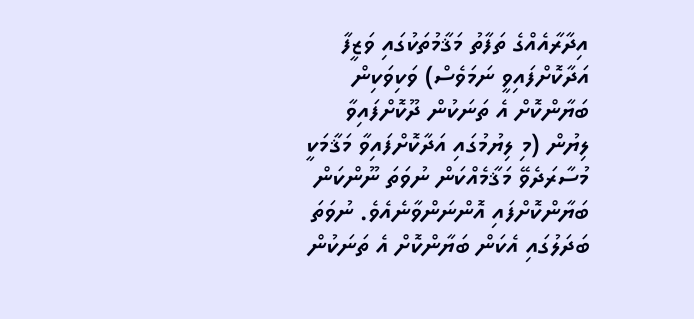އިދާރާއެއްގެ ތަފާތު މަޤާމުތަކުގައި ވަޒީފާ އަދާކޮށްފައިވީ ނަމަވެސް) ވަކިވަކިން ބަޔާންކޮށް އެ ތަނަކުން ދޫކޮށްފައިވާ ލިޔުން (މި ލިޔުމުގައި އަދާކޮށްފައިވާ މަޤާމަކީ މުސާރަދެވޭ މަޤާމެއްކަން ނުވަތަ ނޫންކަން ބަޔާންކޮށްފައި އޮންނަންވާނެއެވެ. ނުވަތަ ބަދަލުގައި އެކަން ބަޔާންކޮށް އެ ތަނަކުން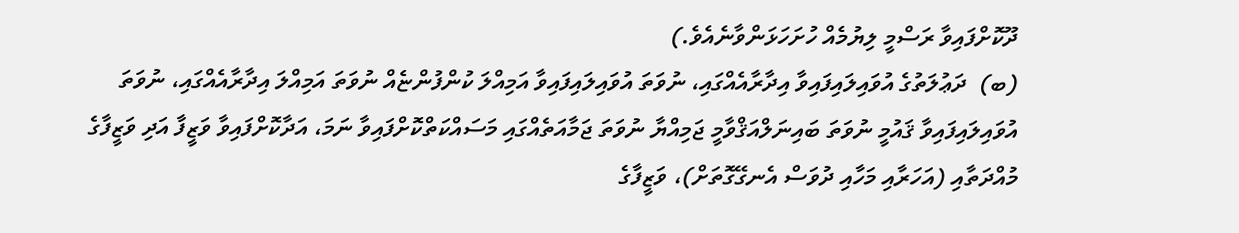ދޫކޮށްފައިވާ ރަސްމީ ލިޔުމެއް ހުށަހަޅަންވާނެއެވެ.)
(ބ)  ދަޢުލަތުގެ އުވައިލައިފައިވާ އިދާރާއެއްގައި، ނުވަތަ އުވައިލައިފައިވާ އަމިއްލަ ކުންފުންޏެއް ނުވަތަ އަމިއްލަ އިދާރާއެއްގައި، ނުވަތަ އުވައިލައިފައިވާ ޤައުމީ ނުވަތަ ބައިނަލްއަޤްވާމީ ޖަމިއްޔާ ނުވަތަ ޖަމާއަތެއްގައި މަސައްކަތްކޮށްފައިވާ ނަމަ، އަދާކޮށްފައިވާ ވަޒީފާ އަދި ވަޒީފާގެ މުއްދަތާއި (އަހަރާއި މަހާއި ދުވަސް އެނގޭގޮތަށް)، ވަޒީފާގެ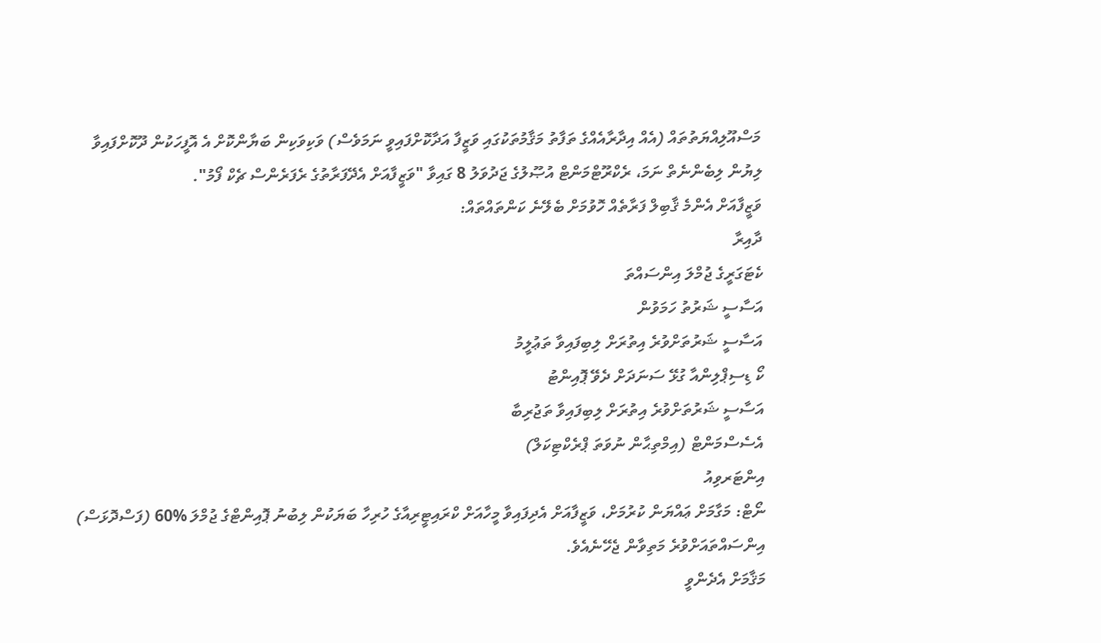މަސްއޫލިއްޔަތުތައް (އެއް އިދާރާއެއްގެ ތަފާތު މަޤާމުތަކުގައި ވަޒީފާ އަދާކޮށްފައިވީ ނަމަވެސް) ވަކިވަކިން ބަޔާންކޮށް އެ އޮފީހަކުން ދޫކޮށްފައިވާ ލިޔުން ލިބެންނެތް ނަމަ، ރެކްރޫޓްމަންޓް އުޞޫލުގެ ޖަދުވަލު 8 ގައިވާ "ވަޒީފާއަށް އެދޭފަރާތުގެ ރެފަރެންސް ޗެކް ފޯމު".
ވަޒީފާއަށް އެންމެ ޤާބިލް ފަރާތެއް ހޮވުމަށް ބެލޭނެ ކަންތައްތައް:
ދާއިރާ
ކެޓަގަރީގެ ޖުމްލަ އިންސައްތަ
އަސާސީ ޝަރުތު ހަމަވުން
އަސާސީ ޝަރުތަށްވުރެ އިތުރަށް ލިބިފައިވާ ތަޢުލީމު
ކޯ ޑިސިޕްލިންއާ ގުޅޭ ސަނަދަށް ދެވޭ ޕޮއިންޓު
އަސާސީ ޝަރުތަށްވުރެ އިތުރަށް ލިބިފައިވާ ތަޖުރިބާ
އެސެސްމަންޓް (އިމްތިޙާން ނުވަތަ ޕްރެކްޓިކަލް)
އިންޓަރވިއު
ނޯޓް: މަގާމަށް ޢައްޔަން ކުރުމަށް، ވަޒީފާއަށް އެދިފައިވާ މީހާއަށް ކްރައިޓީރިއާގެ ހުރިހާ ބަޔަކުން ލިބުނު ޕޮއިންޓްގެ ޖުމްލަ %60 (ފަސްދޮޅަސް) އިންސައްތައަށްވުރެ މަތިވާން ޖެހޭނެއެވެ.
މަޤާމަށް އެދެންވީ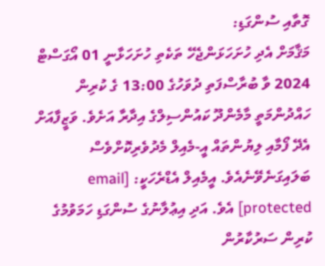ގޮތާއި ސުންގަޑި:
މަޤާމަށް އެދި ހުށަހަޅަންޖެހޭ ތަކެތި ހުށަހަޅާނީ 01 އޯގަސްޓް 2024 ވާ ބުރާސްފަތި ދުވަހުގެ 13:00 ގެ ކުރިން ހައްދުންމަތީ މާމެންދޫ ކައުންސިލްގެ އިދާރާ އަށެވެ. ވަޒީފާއަށް އެދޭ ފޯމާއި ލިޔުންތައް އީ-މެއިލް މެދުވެރިކޮށްވެސް ބަލައިގަނެވޭނެއެވެ. އީމެއިލް އެޑްރެހަކީ: [email protected] އެވެ. އަދި އިޢުލާނުގެ ސުންގަޑި ހަމަވުމުގެ ކުރިން ސަރުކާރުން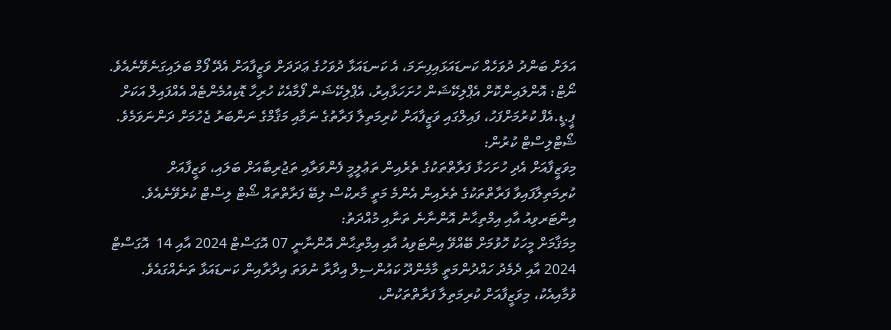އަލަށް ބަންދު ދުވަހެއް ކަނޑައަޅައިފިނަމަ، އެ ކަނޑައަޅާ ދުވަހުގެ ޢަދަދަށް ވަޒީފާއަށް އެދޭ ފޯމް ބަލައިގަނެވޭނެއެވެ.
ނޯޓް: އޮންލައިންކޮށް އެޕްލިކޭޝަން ހުށަހަޅާއިރު، އެޕްލިކޭޝަން ފޯމާއެކު ހުރިހާ ޑޮކިއުމެންޓެއް އެއްފައިލް އަކަށް ޕީ.ޑީ.އެފް ކުރުމަށްފަހު، ފައިލްގައި ވަޒީފާއަށް ކުރިމަތިލާ ފަރާތުގެ ނަމާއި މަޤާމްގެ ނަންބަރު ޖެހުމަށް ދަންނަވަމެވެ.
ޝޯޓްލިސްޓް ކުރުން:
މިވަޒީފާއަށް އެދި ހުށަހަޅާ ފަރާތްތަކުގެ ތެރެއިން ތަޢުލީމީ ފެންވަރާއި ތަޖުރިބާއަށް ބަލައި، ވަޒީފާއަށް ކުރިމަތިލާފައިވާ ފަރާތްތަކުގެ ތެރެއިން އެންމެ މަތީ މާރކްސް ލިބޭ ފަރާތްތައް ޝޯޓް ލިސްޓް ކުރެވޭނެއެވެ.
އިންޓަރވިއު އާއި އިމްތިޙާނު އޮންނާނެ ތަނާއި މުއްދަތު:
މިމަޤާމަށް މީހަކު ހޮވުމަށް ބޭއްވޭ އިންޓަވިއު އާއި އިމްތިޙާން އޮންނާނީ 07 އޮގަސްޓް 2024 އާއި 14  އޮގަސްޓް 2024 އާއި ދެމެދު ހައްދުންމަތީ މާމެންދޫ ކައުންސިލް އިދާރާ ނުވަތަ އިދާރާއިން ކަނޑައަޅާ ތަނެއްގައެވެ. ވުމާއިއެކު، މިވަޒީފާއަށް ކުރިމަތިލާ ފަރާތްތަކުން،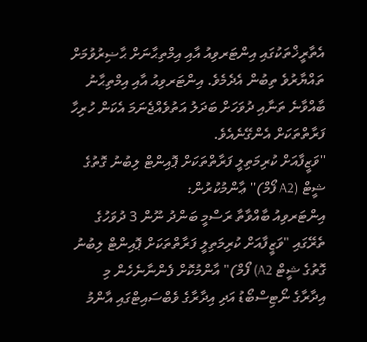އެތާރީޚްތަކުގައި އިންޓަރވިއު އާއި އިމްތިޙާނަށް ޙާޟިރުވުމަށް ތައްޔާރުވެ ތިބުން އެދެމެވެ. އިންޓަރވިއު އާއި އިމްތިޙާނު ބާއްވާނެ ތަނާއި ދުވަހަށް ބަދަލު އަތުވެއްޖެނަމަ އެކަން ހުރިހާ ފަރާތްތަކަށް އެންގޭނެއެވެ.
''ވަޒީފާއަށް ކުރިމަތިލީ ފަރާތްތަކަށް ޕޮއިންޓް ލިބުނު ގޮތުގެ ޝީޓް (A2 ފޯމް)'' ޢާންމުކުރުން:
އިންޓަރވިއު ބާއްވާތާ ރަސްމީ ބަންދު ނޫން 3 ދުވަހުގެ ތެރޭގައި "ވަޒީފާއަށް ކުރިމަތިލީ ފަރާތްތަކަށް ޕޮއިންޓް ލިބުނު ގޮތުގެ ޝީޓް A2) ފޯމް)" އާންމުކޮށް ފެންނާނެހެން މި އިދާރާގެ ނޯޓިސްބޯޑު އަދި އިދާރާގެ ވެބްސައިޓްގައި އާންމު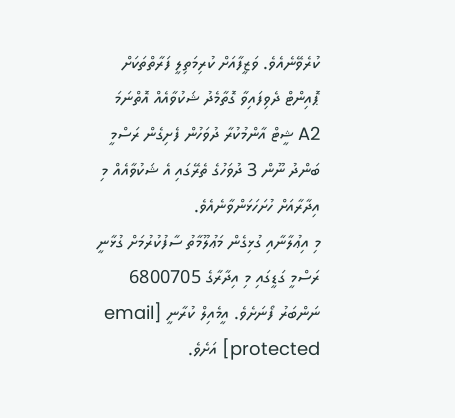ކުރެވޭނެއެވެ. ވަޒީފާއަށް ކުރިމަތިލީ ފަރާތްތަކަށް ޕޮއިންޓް ދެވިފައިވާ ގޮތާމެދު ޝަކުވާއެއް އޮތްނަމަ A2 ޝީޓް އާންމުކުރާ ދުވަހުން ފެށިގެން ރަސްމީ ބަންދު ނޫން 3 ދުވަހުގެ ތެރޭގައި އެ ޝަކުވާއެއް މި އިދާރާއަށް ހުށަހަޅަންވާނެއެވެ.
މި އިޢުލާނާއި ގުޅިގެން މަޢުލޫމާތު ސާފުކުރުމަށް ގުޅާނީ ރަސްމީ ގަޑީގައި މި އިދާރާގެ 6800705 ނަންބަރު ފޯނަށެވެ. އީމެއިލް ކުރާނީ [email protected] އަށެވެ.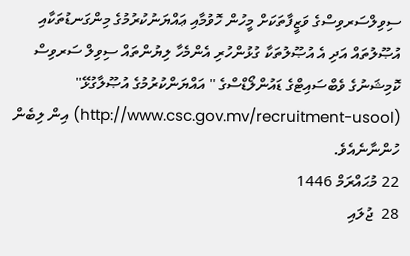ސިވިލްސަރވިސްގެ ވަޒީފާތަކަށް މީހުން ހޮވުމާއި ޢައްޔަނުކުރުމުގެ މިންގަނޑުތަކާއި އުޞޫލުތައް އަދި އެ އުޞޫލުތަކާ ގުޅުންހުރި އެންމެހާ ލިޔުންތައް ސިވިލް ސަރވިސް ކޮމިޝަނުގެ ވެބްސައިޓްގެ ޑައުންލޯޑްސްގެ '' އައްޔަންކުރުމުގެ އުޞޫލާގުޅޭ'' (http://www.csc.gov.mv/recruitment-usool) އިން ލިބެން ހުންނާނެއެވެ.
22 މުޙައްރަމް 1446
28  ޖުލައި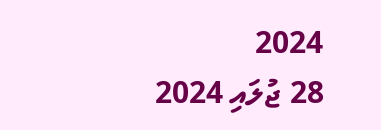2024
28 ޖުލައި 2024